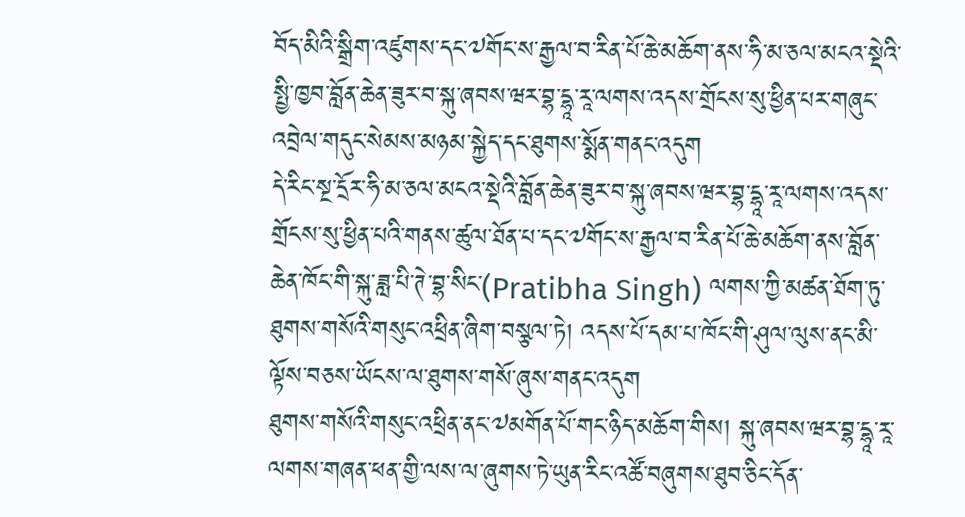བོད་མིའི་སྒྲིག་འཛུགས་དང་༧གོང་ས་རྒྱལ་བ་རིན་པོ་ཆེ་མཆོག་ནས་ཧི་མ་ཅལ་མངའ་སྡེའི་སྤྱི་ཁྱབ་བློན་ཆེན་ཟུར་བ་སྐུ་ཞབས་ཝར་བྷ་དྷཱ་རཱ་ལགས་འདས་གྲོངས་སུ་ཕྱིན་པར་གཞུང་འབྲེལ་གདུང་སེམས་མཉམ་སྐྱེད་དང་ཐུགས་སྨོན་གནང་འདུག
དེ་རིང་སྔ་དྲོར་ཧི་མ་ཅལ་མངའ་སྡེའི་བློན་ཆེན་ཟུར་བ་སྐུ་ཞབས་ཝར་བྷ་དྷཱ་རཱ་ལགས་འདས་གྲོངས་སུ་ཕྱིན་པའི་གནས་ཚུལ་ཐོན་པ་དང་༧གོང་ས་རྒྱལ་བ་རིན་པོ་ཆེ་མཆོག་ནས་བློན་ཆེན་ཁོང་གི་སྐུ་ཟླ་པི་ཊེ་བྷ་སིང་(Pratibha Singh) ལགས་ཀྱི་མཚན་ཐོག་ཏུ་ཐུགས་གསོའི་གསུང་འཕྲིན་ཞིག་བསྩལ་ཏེ། འདས་པོ་དམ་པ་ཁོང་གི་ཤུལ་ལུས་ནང་མི་ལྟོས་བཅས་ཡོངས་ལ་ཐུགས་གསོ་ཞུས་གནང་འདུག
ཐུགས་གསོའི་གསུང་འཕྲིན་ནང་༧མགོན་པོ་གང་ཉིད་མཆོག་གིས། སྐུ་ཞབས་ཝར་བྷ་དྷཱ་རཱ་ལགས་གཞན་ཕན་གྱི་ལས་ལ་ཞུགས་ཏེ་ཡུན་རིང་འཚོ་བཞུགས་ཐུབ་ཅིང་དོན་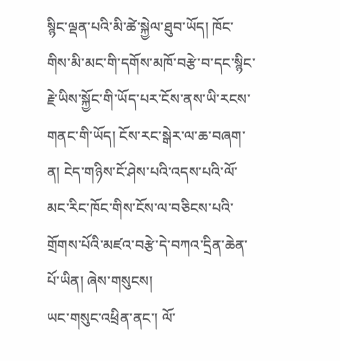སྙིང་ལྡན་པའི་མི་ཚེ་སྐྱེལ་ཐུབ་ཡོད། ཁོང་གིས་མི་མང་གི་དགོས་མཁོ་བརྩེ་བ་དང་སྙིང་རྗེ་ཡིས་སྐྱོང་གི་ཡོད་པར་ངོས་ནས་ཡི་རངས་གནང་གི་ཡོད། ངོས་རང་སྒེར་ལ་ཆ་བཞག་ན། ངེད་གཉིས་ངོ་ཤེས་པའི་འདས་པའི་ལོ་མང་རིང་ཁོང་གིས་ངོས་ལ་བཅིངས་པའི་གྲོགས་པོའི་མཛའ་བརྩེ་དེ་བཀའ་དྲིན་ཆེན་པོ་ཡིན། ཞེས་གསུངས།
ཡང་གསུང་འཕྲིན་ནང་། ལོ་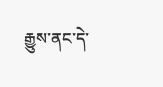རྒྱུས་ནང་དེ་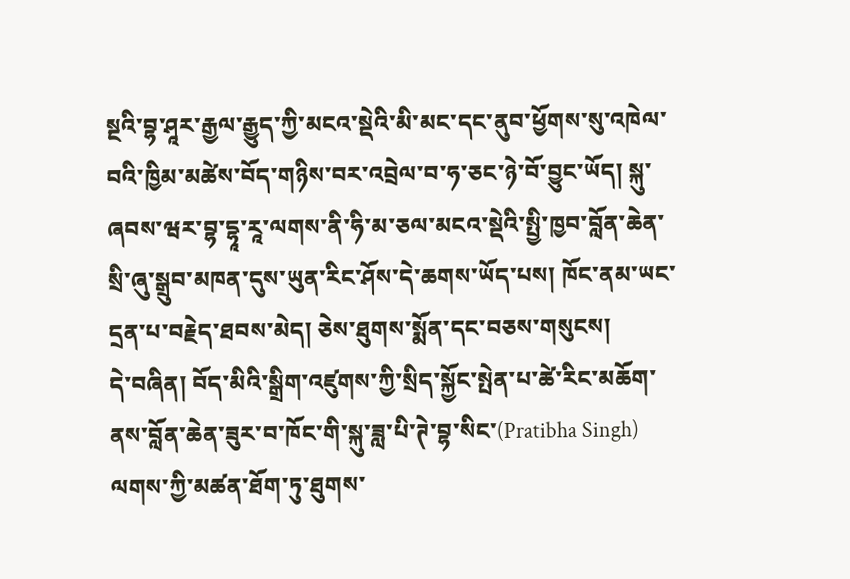སྔའི་བྷ་ཤཱར་རྒྱལ་རྒྱུད་ཀྱི་མངའ་སྡེའི་མི་མང་དང་ནུབ་ཕྱོགས་སུ་འཁེལ་བའི་ཁྱིམ་མཚེས་བོད་གཉིས་བར་འབྲེལ་བ་ཧ་ཅང་ཉེ་བོ་བྱུང་ཡོད། སྐུ་ཞབས་ཝར་བྷ་དྷཱ་རཱ་ལགས་ནི་ཧི་མ་ཅལ་མངའ་སྡེའི་སྤྱི་ཁྱབ་བློན་ཆེན་སྲི་ཞུ་སྒྲུབ་མཁན་དུས་ཡུན་རིང་ཤོས་དེ་ཆགས་ཡོད་པས། ཁོང་ནམ་ཡང་དྲན་པ་བརྗེད་ཐབས་མེད། ཅེས་ཐུགས་སྨོན་དང་བཅས་གསུངས།
དེ་བཞིན། བོད་མིའི་སྒྲིག་འཛུགས་ཀྱི་སྲིད་སྐྱོང་སྤེན་པ་ཚེ་རིང་མཆོག་ནས་བློན་ཆེན་ཟུར་བ་ཁོང་གི་སྐུ་ཟླ་པི་ཊེ་བྷ་སིང་(Pratibha Singh) ལགས་ཀྱི་མཚན་ཐོག་ཏུ་ཐུགས་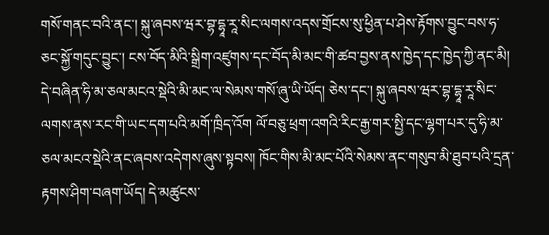གསོ་གནང་བའི་ནང་། སྐུ་ཞབས་ཝར་བྷ་དྷཱ་རཱ་སིང་ལགས་འདས་གྲོངས་སུ་ཕྱིན་པ་ཤེས་རྟོགས་བྱུང་བས་ཧ་ཅང་སྐྱོ་གདུང་བྱུང་། ངས་བོད་མིའི་སྒྲིག་འཛུགས་དང་བོད་མི་མང་གི་ཚབ་བྱས་ནས་ཁྱེད་དང་ཁྱེད་ཀྱི་ནང་མི། དེ་བཞིན་ཧི་མ་ཅལ་མངའ་སྡེའི་མི་མང་ལ་སེམས་གསོ་ཞུ་ཡི་ཡོད། ཅེས་དང་། སྐུ་ཞབས་ཝར་བྷ་དྷཱ་རཱ་སིང་ལགས་ནས་རང་གི་ཡང་དག་པའི་མགོ་ཁྲིད་འོག ལོ་བཅུ་ཕྲག་འགའི་རིང་རྒྱ་གར་སྤྱི་དང་ལྷག་པར་དུ་ཧི་མ་ཅལ་མངའ་སྡེའི་ནང་ཞབས་འདེགས་ཞུས་སྟབས། ཁོང་གིས་མི་མང་པོའི་སེམས་ནང་གསུབ་མི་ཐུབ་པའི་དྲན་རྟགས་ཤིག་བཞག་ཡོད། དེ་མཚུངས་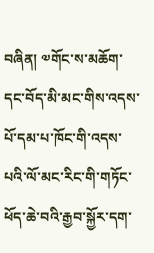བཞིན། ༧གོང་ས་མཆོག་དང་བོད་མི་མང་གིས་འདས་པོ་དམ་པ་ཁོང་གི་འདས་པའི་ལོ་མང་རིང་གི་གཏོང་ཕོད་ཆེ་བའི་རྒྱབ་སྐྱོར་དག་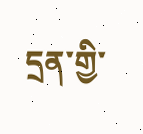དྲན་གྱི་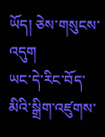ཡོད། ཅེས་གསུངས་འདུག
ཡང་དེ་རིང་བོད་མིའི་སྒྲིག་འཛུགས་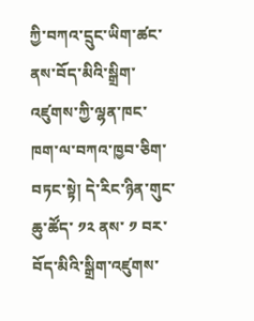ཀྱི་བཀའ་དྲུང་ཡིག་ཚང་ནས་བོད་མིའི་སྒྲིག་འཛུགས་ཀྱི་ལྷན་ཁང་ཁག་ལ་བཀའ་ཁྱབ་ཅིག་བཏང་སྟེ། དེ་རིང་ཉིན་གུང་ཆུ་ཚོད་ ༡༢ ནས་ ༡ བར་བོད་མིའི་སྒྲིག་འཛུགས་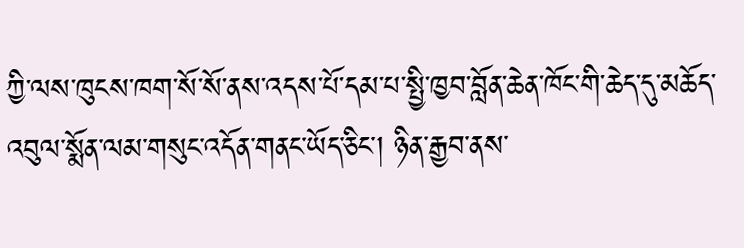ཀྱི་ལས་ཁུངས་ཁག་སོ་སོ་ནས་འདས་པོ་དམ་པ་སྤྱི་ཁྱབ་བློན་ཆེན་ཁོང་གི་ཆེད་དུ་མཆོད་འབུལ་སྨོན་ལམ་གསུང་འདོན་གནང་ཡོད་ཅིང་། ཉིན་རྒྱབ་ནས་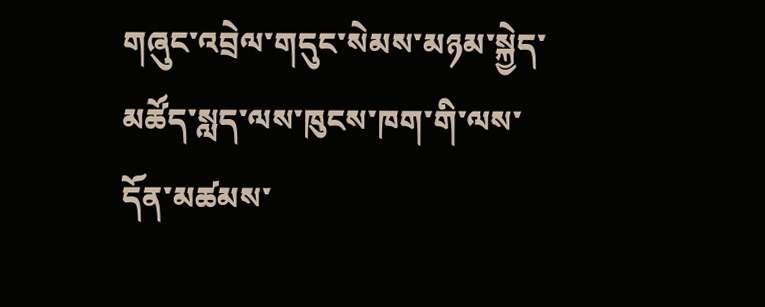གཞུང་འབྲེལ་གདུང་སེམས་མཉམ་སྐྱེད་མཚོད་སླད་ལས་ཁུངས་ཁག་གི་ལས་དོན་མཚམས་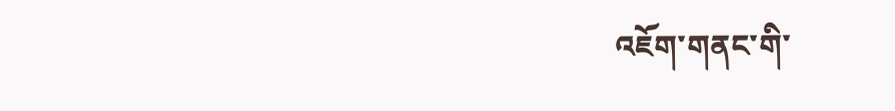འཇོག་གནང་གི་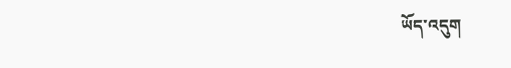ཡོད་འདུག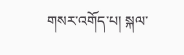གསར་འགོད་པ། སྐལ་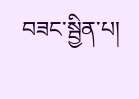བཟང་སྦྱིན་པ།